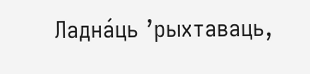Ладна́ць ’рыхтаваць,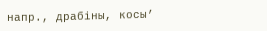напр., драбіны, косы’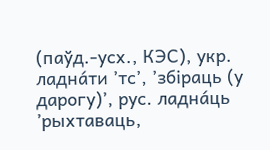(паўд.-усх., КЭС), укр. ладна́ти ’тс’, ’збіраць (у дарогу)’, рус. ладна́ць ’рыхтаваць,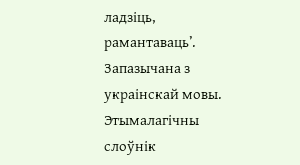ладзіць, рамантаваць’. Запазычана з украінскай мовы.
Этымалагічны слоўнік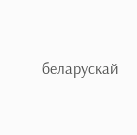беларускай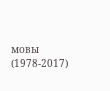мовы (1978-2017)